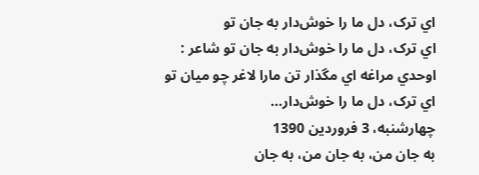اي ترک، دل ما را خوش‌دار به جان تو
اي ترک، دل ما را خوش‌دار به جان تو شاعر : اوحدي مراغه اي مگذار تن مارا لاغر چو ميان تو اي ترک، دل ما را خوش‌دار...
چهارشنبه، 3 فروردين 1390
به جان من، به جان من، به جان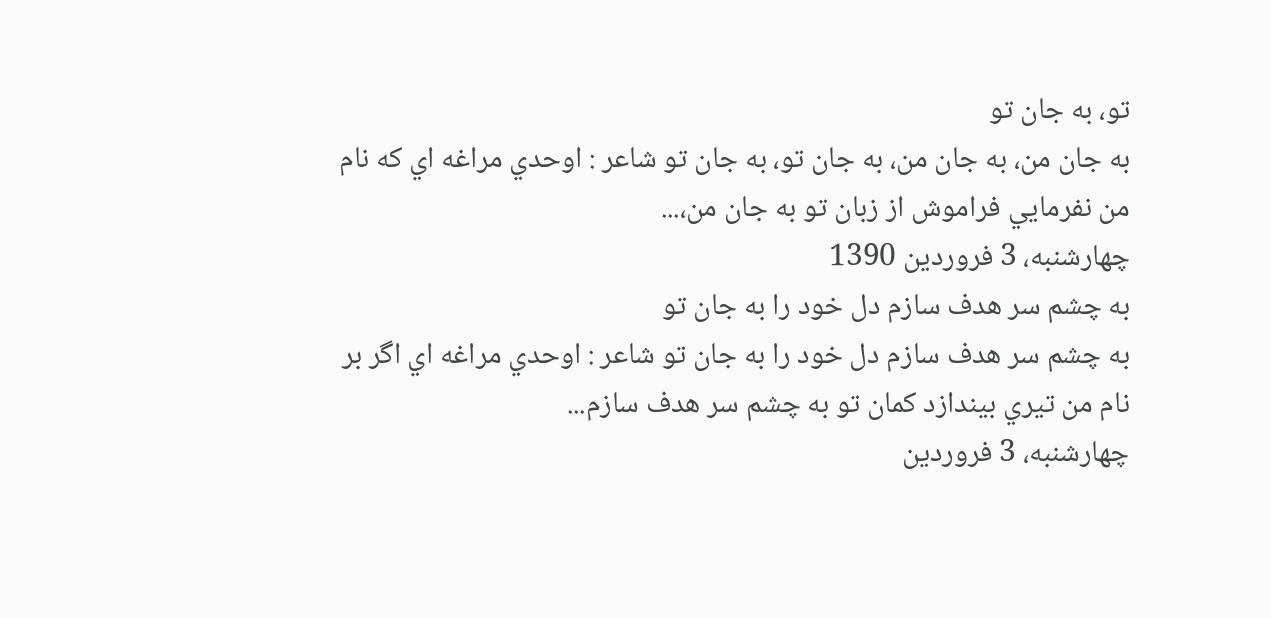تو، به جان تو
به جان من، به جان من، به جان تو، به جان تو شاعر : اوحدي مراغه اي که نام من نفرمايي فراموش از زبان تو به جان من،...
چهارشنبه، 3 فروردين 1390
به چشم سر هدف سازم دل خود را به جان تو
به چشم سر هدف سازم دل خود را به جان تو شاعر : اوحدي مراغه اي اگر بر نام من تيري بيندازد کمان تو به چشم سر هدف سازم...
چهارشنبه، 3 فروردين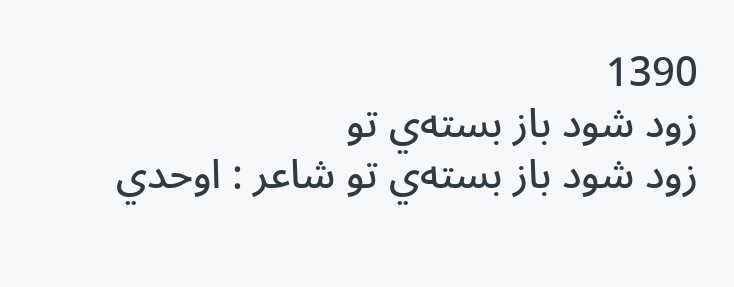1390
زود شود باز بسته‌ي تو
زود شود باز بسته‌ي تو شاعر : اوحدي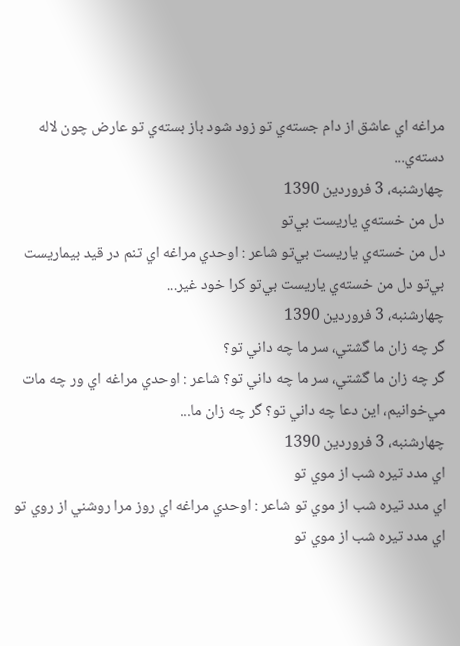مراغه اي عاشق از دام جسته‌ي تو زود شود باز بسته‌ي تو عارض چون لاله دسته‌ي...
چهارشنبه، 3 فروردين 1390
دل من خسته‌ي ياريست بي‌تو
دل من خسته‌ي ياريست بي‌تو شاعر : اوحدي مراغه اي تنم در قيد بيماريست بي‌تو دل من خسته‌ي ياريست بي‌تو کرا خود غير...
چهارشنبه، 3 فروردين 1390
گر چه زان ما گشتي، سر ما چه داني تو؟
گر چه زان ما گشتي، سر ما چه داني تو؟ شاعر : اوحدي مراغه اي ور چه مات مي‌خوانيم، اين دعا چه داني تو؟ گر چه زان ما...
چهارشنبه، 3 فروردين 1390
اي مدد تيره شب از موي تو
اي مدد تيره شب از موي تو شاعر : اوحدي مراغه اي روز مرا روشني از روي تو اي مدد تيره شب از موي تو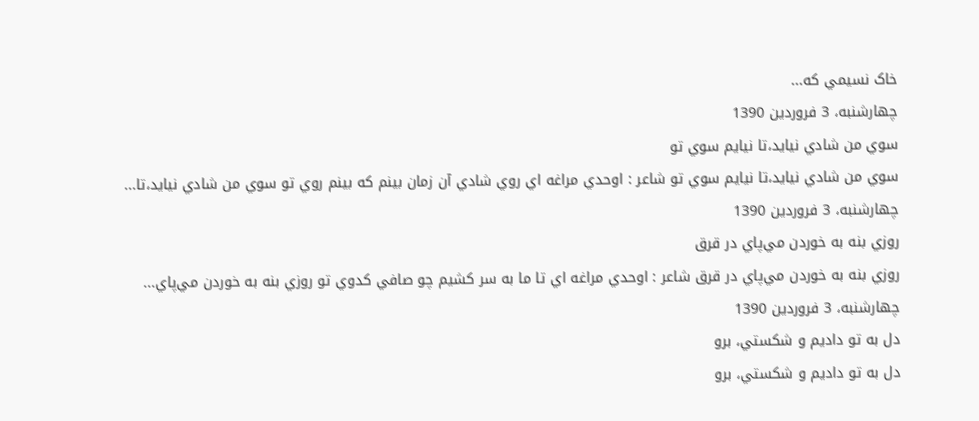خاک نسيمي که...
چهارشنبه، 3 فروردين 1390
سوي من شادي نيايد،تا نيايم سوي تو
سوي من شادي نيايد،تا نيايم سوي تو شاعر : اوحدي مراغه اي روي شادي آن زمان بينم که بينم روي تو سوي من شادي نيايد،تا...
چهارشنبه، 3 فروردين 1390
روزي بنه به خوردن مي‌پاي در قرق
روزي بنه به خوردن مي‌پاي در قرق شاعر : اوحدي مراغه اي تا ما به سر کشيم چو صافي کدوي تو روزي بنه به خوردن مي‌پاي...
چهارشنبه، 3 فروردين 1390
دل به تو داديم و شکستي، برو
دل به تو داديم و شکستي، برو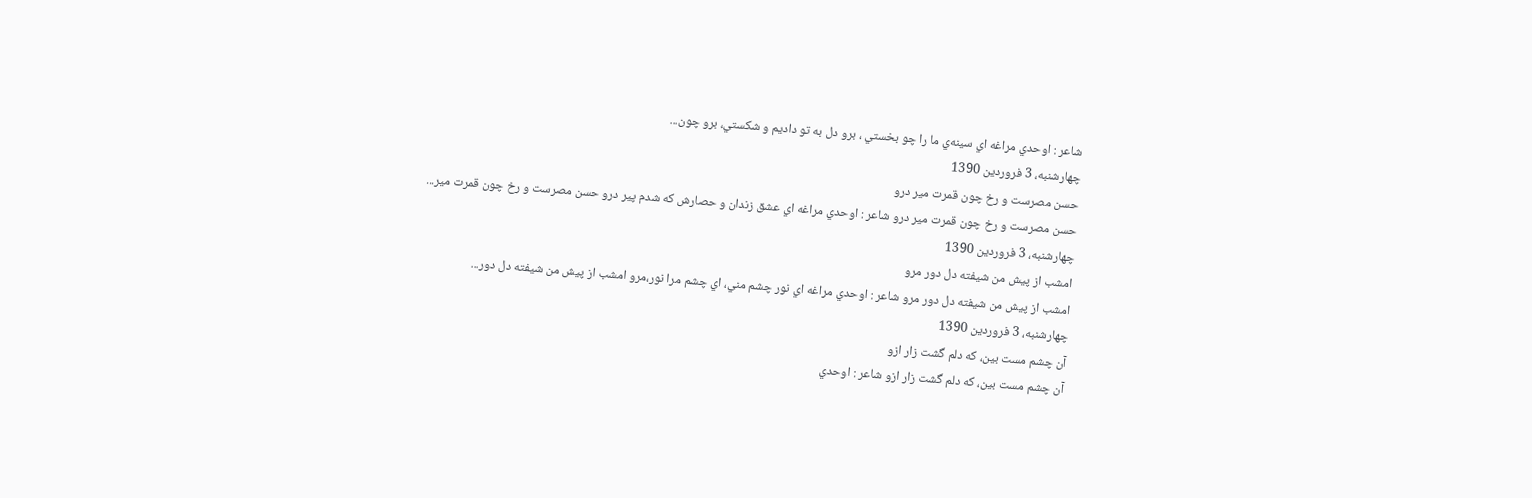شاعر : اوحدي مراغه اي سينه‌ي ما را چو بخستي ، برو دل به تو داديم و شکستي، برو چون...
چهارشنبه، 3 فروردين 1390
حسن مصرست و رخ چون قمرت مير درو
حسن مصرست و رخ چون قمرت مير درو شاعر : اوحدي مراغه اي عشق زندان و حصارش که شدم پير درو حسن مصرست و رخ چون قمرت مير...
چهارشنبه، 3 فروردين 1390
امشب از پيش من شيفته دل دور مرو
امشب از پيش من شيفته دل دور مرو شاعر : اوحدي مراغه اي نور چشم مني، اي چشم مرا نور،مرو امشب از پيش من شيفته دل دور...
چهارشنبه، 3 فروردين 1390
آن چشم مست بين، که دلم گشت زار ازو
آن چشم مست بين، که دلم گشت زار ازو شاعر : اوحدي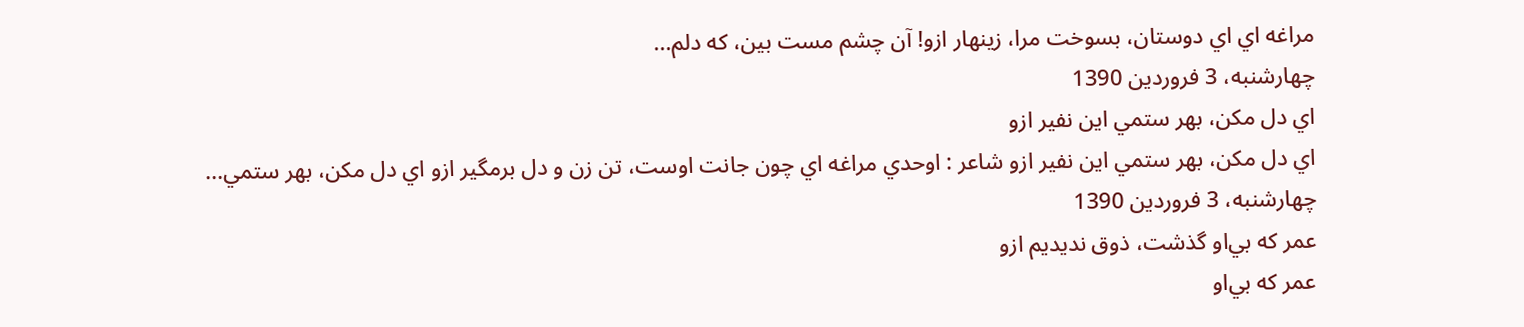مراغه اي اي دوستان، بسوخت مرا، زينهار ازو! آن چشم مست بين، که دلم...
چهارشنبه، 3 فروردين 1390
اي دل مکن، بهر ستمي اين نفير ازو
اي دل مکن، بهر ستمي اين نفير ازو شاعر : اوحدي مراغه اي چون جانت اوست، تن زن و دل برمگير ازو اي دل مکن، بهر ستمي...
چهارشنبه، 3 فروردين 1390
عمر که بي‌او گذشت، ذوق نديديم ازو
عمر که بي‌او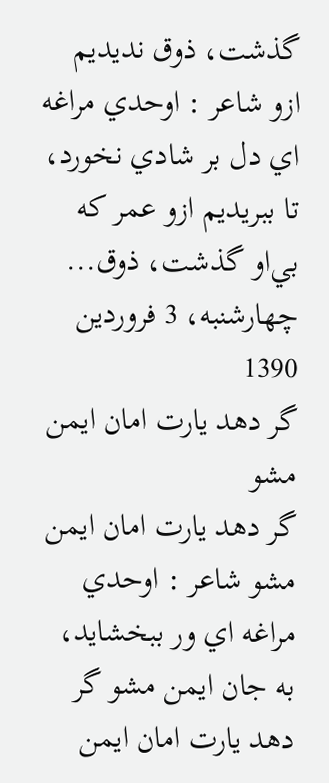گذشت، ذوق نديديم ازو شاعر : اوحدي مراغه اي دل بر شادي نخورد، تا ببريديم ازو عمر که بي‌او گذشت، ذوق...
چهارشنبه، 3 فروردين 1390
گر دهد يارت امان ايمن مشو
گر دهد يارت امان ايمن مشو شاعر : اوحدي مراغه اي ور ببخشايد، به جان ايمن مشو گر دهد يارت امان ايمن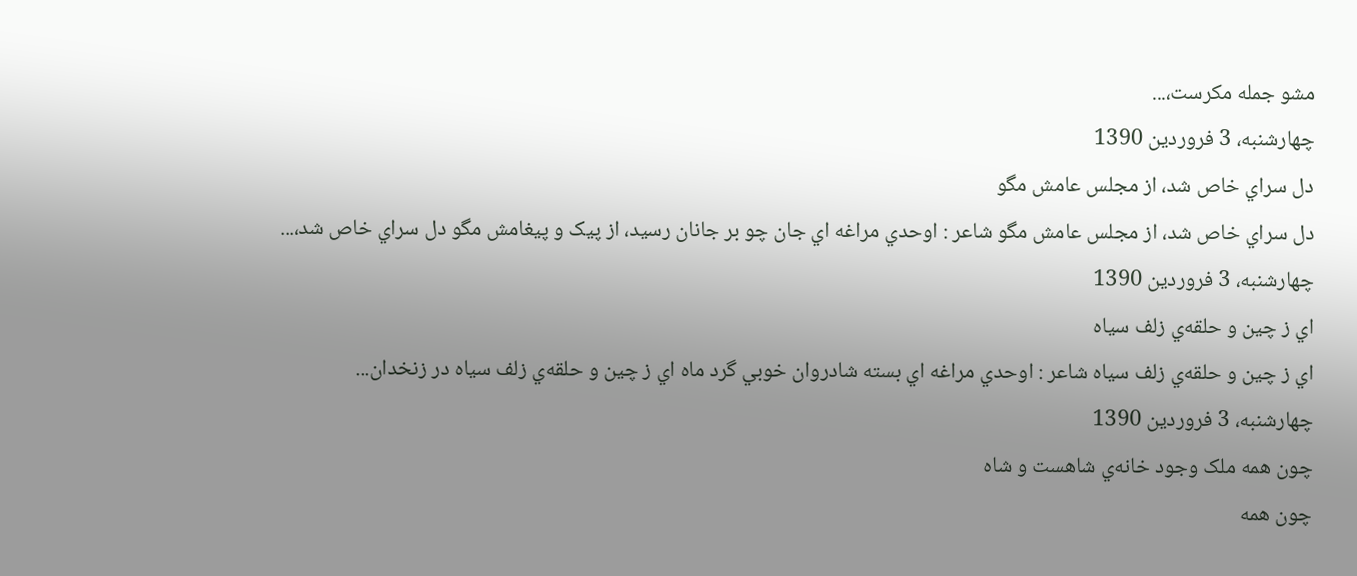مشو جمله مکرست،...
چهارشنبه، 3 فروردين 1390
دل سراي خاص شد، از مجلس عامش مگو
دل سراي خاص شد، از مجلس عامش مگو شاعر : اوحدي مراغه اي جان چو بر جانان رسيد، از پيک و پيغامش مگو دل سراي خاص شد،...
چهارشنبه، 3 فروردين 1390
اي ز چين و حلقه‌ي زلف سياه
اي ز چين و حلقه‌ي زلف سياه شاعر : اوحدي مراغه اي بسته شادروان خوبي گرد ماه اي ز چين و حلقه‌ي زلف سياه در زنخدان...
چهارشنبه، 3 فروردين 1390
چون همه ملک وجود خانه‌ي شاهست و شاه
چون همه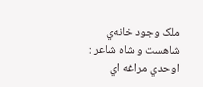ملک وجود خانه‌ي شاهست و شاه شاعر : اوحدي مراغه اي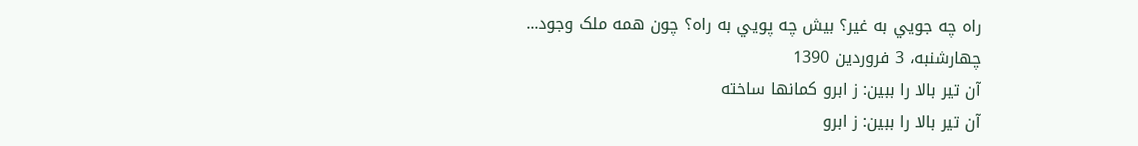راه چه جويي به غير؟ بيش چه پويي به راه؟ چون همه ملک وجود...
چهارشنبه، 3 فروردين 1390
آن تير بالا را ببين: ز ابرو کمانها ساخته
آن تير بالا را ببين: ز ابرو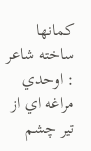کمانها ساخته شاعر : اوحدي مراغه اي از تير چشم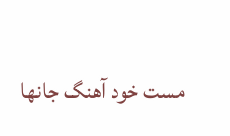مست خود آهنگ جانها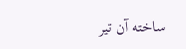ساخته آن تير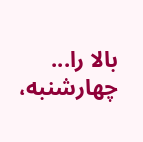بالا را...
چهارشنبه،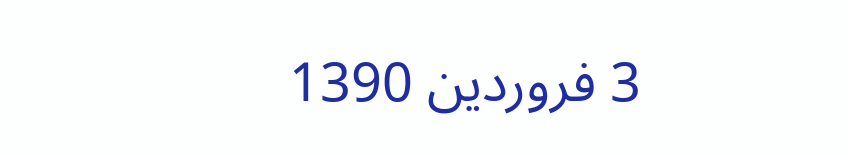3 فروردين 1390